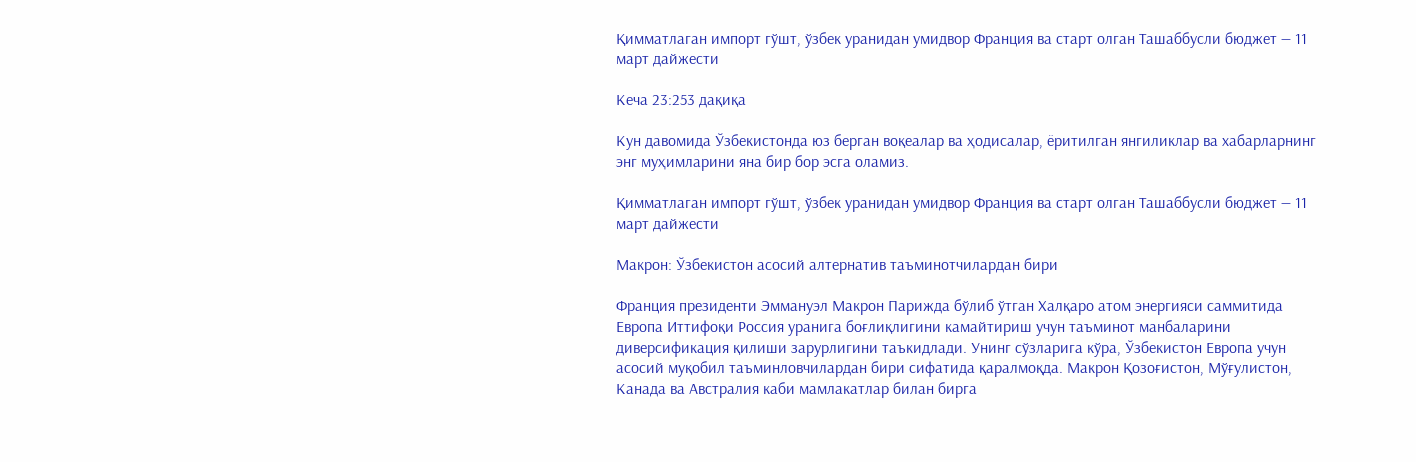Қимматлаган импорт гўшт, ўзбек уранидан умидвор Франция ва старт олган Ташаббусли бюджет — 11 март дайжести

Кеча 23:253 дақиқа

Кун давомида Ўзбекистонда юз берган воқеалар ва ҳодисалар, ёритилган янгиликлар ва хабарларнинг энг муҳимларини яна бир бор эсга оламиз.

Қимматлаган импорт гўшт, ўзбек уранидан умидвор Франция ва старт олган Ташаббусли бюджет — 11 март дайжести

Макрон: Ўзбекистон асосий алтернатив таъминотчилардан бири

Франция президенти Эммануэл Макрон Парижда бўлиб ўтган Халқаро атом энергияси саммитида Европа Иттифоқи Россия уранига боғлиқлигини камайтириш учун таъминот манбаларини диверсификация қилиши зарурлигини таъкидлади. Унинг сўзларига кўра, Ўзбекистон Европа учун асосий муқобил таъминловчилардан бири сифатида қаралмоқда. Макрон Қозоғистон, Мўғулистон, Канада ва Австралия каби мамлакатлар билан бирга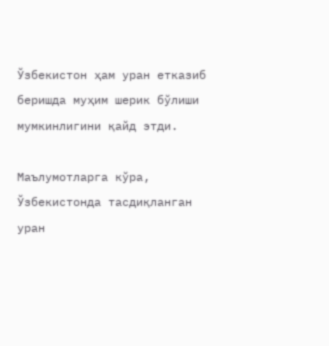Ўзбекистон ҳам уран етказиб беришда муҳим шерик бўлиши мумкинлигини қайд этди.

Маълумотларга кўра, Ўзбекистонда тасдиқланган уран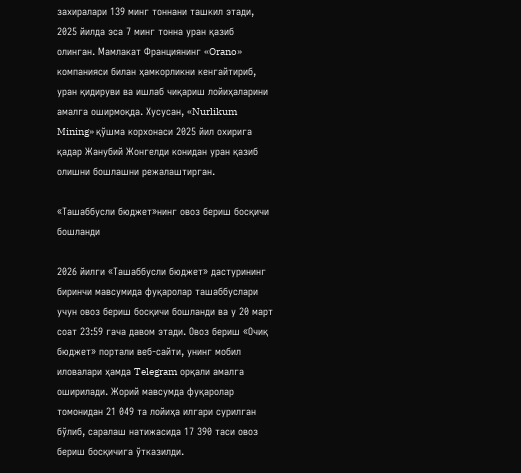захиралари 139 минг тоннани ташкил этади, 2025 йилда эса 7 минг тонна уран қазиб олинган. Мамлакат Франциянинг «Orano» компанияси билан ҳамкорликни кенгайтириб, уран қидируви ва ишлаб чиқариш лойиҳаларини амалга оширмоқда. Хусусан, «Nurlikum Mining» қўшма корхонаси 2025 йил охирига қадар Жанубий Жонгелди конидан уран қазиб олишни бошлашни режалаштирган.

«Ташаббусли бюджет»нинг овоз бериш босқичи бошланди

2026 йилги «Ташаббусли бюджет» дастурининг биринчи мавсумида фуқаролар ташаббуслари учун овоз бериш босқичи бошланди ва у 20 март соат 23:59 гача давом этади. Овоз бериш «Очиқ бюджет» портали веб-сайти, унинг мобил иловалари ҳамда Telegram орқали амалга оширилади. Жорий мавсумда фуқаролар томонидан 21 049 та лойиҳа илгари сурилган бўлиб, саралаш натижасида 17 390 таси овоз бериш босқичига ўтказилди.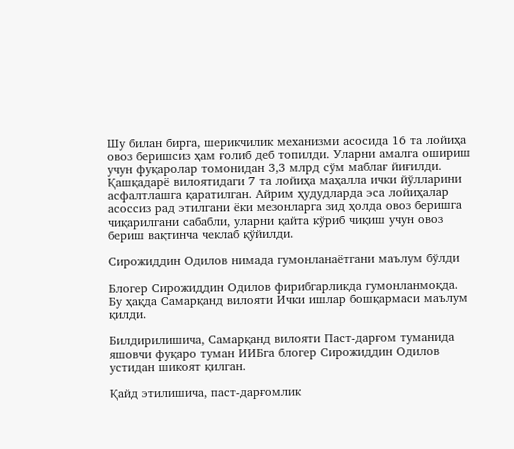Шу билан бирга, шерикчилик механизми асосида 16 та лойиҳа овоз беришсиз ҳам ғолиб деб топилди. Уларни амалга ошириш учун фуқаролар томонидан 3,3 млрд сўм маблағ йиғилди. Қашқадарё вилоятидаги 7 та лойиҳа маҳалла ички йўлларини асфалтлашга қаратилган. Айрим ҳудудларда эса лойиҳалар асоссиз рад этилгани ёки мезонларга зид ҳолда овоз беришга чиқарилгани сабабли, уларни қайта кўриб чиқиш учун овоз бериш вақтинча чеклаб қўйилди.

Сирожиддин Одилов нимада гумонланаётгани маълум бўлди

Блогер Сирожиддин Одилов фирибгарликда гумонланмоқда. Бу ҳақда Самарқанд вилояти Ички ишлар бошқармаси маълум қилди.

Билдирилишича, Самарқанд вилояти Паст-дарғом туманида яшовчи фуқаро туман ИИБга блогер Сирожиддин Одилов устидан шикоят қилган.

Қайд этилишича, паст-дарғомлик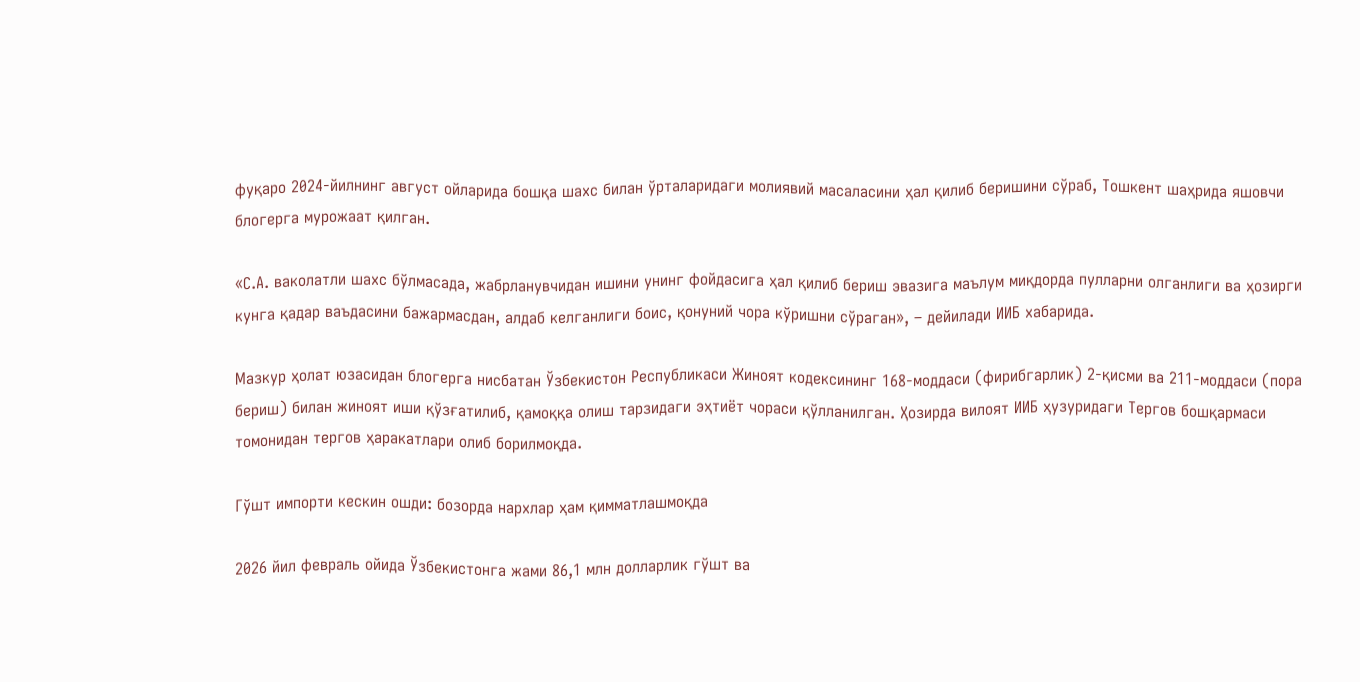фуқаро 2024-йилнинг август ойларида бошқа шахс билан ўрталаридаги молиявий масаласини ҳал қилиб беришини сўраб, Тошкент шаҳрида яшовчи блогерга мурожаат қилган.

«С.А. ваколатли шахс бўлмасада, жабрланувчидан ишини унинг фойдасига ҳал қилиб бериш эвазига маълум миқдорда пулларни олганлиги ва ҳозирги кунга қадар ваъдасини бажармасдан, алдаб келганлиги боис, қонуний чора кўришни сўраган», – дейилади ИИБ хабарида.

Мазкур ҳолат юзасидан блогерга нисбатан Ўзбекистон Республикаси Жиноят кодексининг 168-моддаси (фирибгарлик) 2-қисми ва 211-моддаси (пора бериш) билан жиноят иши қўзғатилиб, қамоққа олиш тарзидаги эҳтиёт чораси қўлланилган. Ҳозирда вилоят ИИБ ҳузуридаги Тергов бошқармаси томонидан тергов ҳаракатлари олиб борилмоқда.

Гўшт импорти кескин ошди: бозорда нархлар ҳам қимматлашмоқда

2026 йил февраль ойида Ўзбекистонга жами 86,1 млн долларлик гўшт ва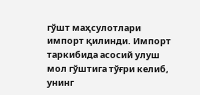гўшт маҳсулотлари импорт қилинди. Импорт таркибида асосий улуш мол гўштига тўғри келиб, унинг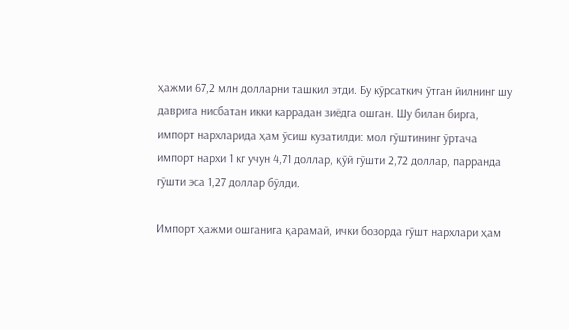ҳажми 67,2 млн долларни ташкил этди. Бу кўрсаткич ўтган йилнинг шу даврига нисбатан икки каррадан зиёдга ошган. Шу билан бирга, импорт нархларида ҳам ўсиш кузатилди: мол гўштининг ўртача импорт нархи 1 кг учун 4,71 доллар, қўй гўшти 2,72 доллар, парранда гўшти эса 1,27 доллар бўлди.

Импорт ҳажми ошганига қарамай, ички бозорда гўшт нархлари ҳам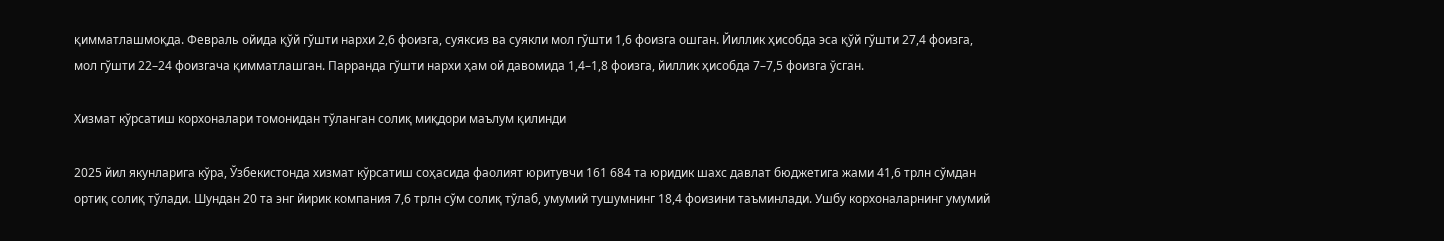қимматлашмоқда. Февраль ойида қўй гўшти нархи 2,6 фоизга, суяксиз ва суякли мол гўшти 1,6 фоизга ошган. Йиллик ҳисобда эса қўй гўшти 27,4 фоизга, мол гўшти 22–24 фоизгача қимматлашган. Парранда гўшти нархи ҳам ой давомида 1,4–1,8 фоизга, йиллик ҳисобда 7–7,5 фоизга ўсган.

Хизмат кўрсатиш корхоналари томонидан тўланган солиқ миқдори маълум қилинди

2025 йил якунларига кўра, Ўзбекистонда хизмат кўрсатиш соҳасида фаолият юритувчи 161 684 та юридик шахс давлат бюджетига жами 41,6 трлн сўмдан ортиқ солиқ тўлади. Шундан 20 та энг йирик компания 7,6 трлн сўм солиқ тўлаб, умумий тушумнинг 18,4 фоизини таъминлади. Ушбу корхоналарнинг умумий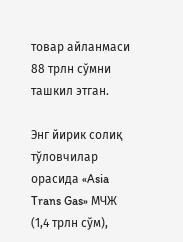товар айланмаси 88 трлн сўмни ташкил этган.

Энг йирик солиқ тўловчилар орасида «Asia Trans Gas» МЧЖ (1,4 трлн сўм),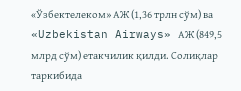«Ўзбектелеком» АЖ (1,36 трлн сўм) ва «Uzbekistan Airways» АЖ (849,5 млрд сўм) етакчилик қилди. Солиқлар таркибида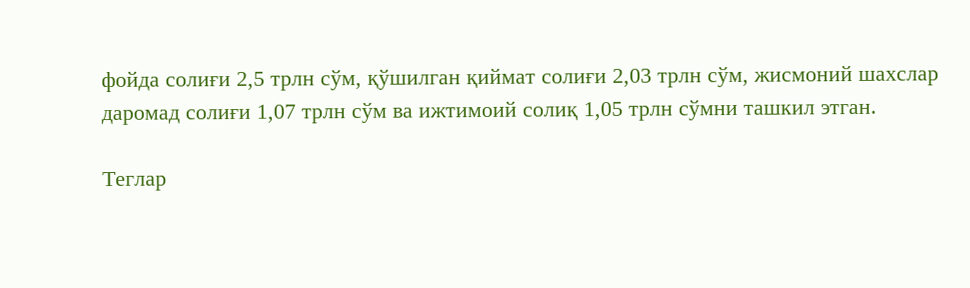фойда солиғи 2,5 трлн сўм, қўшилган қиймат солиғи 2,03 трлн сўм, жисмоний шахслар даромад солиғи 1,07 трлн сўм ва ижтимоий солиқ 1,05 трлн сўмни ташкил этган.

Теглар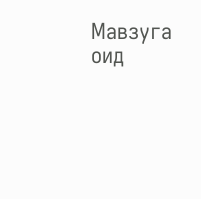Мавзуга оид